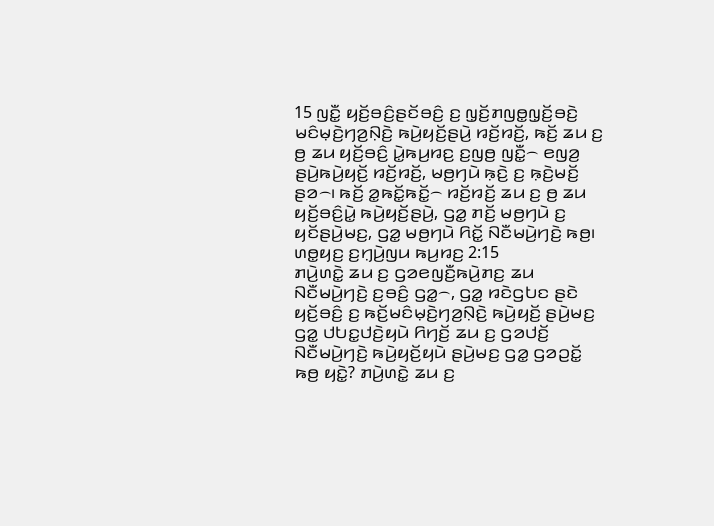15 ꤜꤢꤪ꤭ ꤟꤢꤩ꤬ꤋꤢꤨ꤬ꤔꤢꤩꤋꤢꤨ꤬ ꤢ꤬ ꤜ꤫ꤢꤩ꤬ꤊꤜꤥ꤭ꤜ꤫ꤢꤩ꤬ꤋꤢꤧ꤬ ꤗꤢꤨꤗ꤫ꤢꤧ꤬ꤚꤤ꤬ꤡ꤫ꤢꤧ꤬ ꤒꤣꤧ꤬ꤟꤢꤩ꤬ꤔꤣꤧ꤬ ꤙꤢꤩ꤬ꤙꤢꤩ꤬, ꤒꤢꤩ꤬ ꤘꤣ ꤢ꤬ ꤥ꤬ ꤘꤣ ꤟꤢꤩ꤬ꤋꤢꤨ꤬ ꤣꤧ꤭ꤒꤣ꤬ꤙꤢ꤬ ꤢ꤬ꤜꤥ꤬ ꤜꤢꤪ꤭꤮ ꤕꤜꤤ꤬ ꤔꤣꤧ꤬ꤒꤣꤧ꤬ꤟꤢꤩ꤬ ꤙꤢꤩ꤬ꤙꤢꤩ꤬, ꤗꤥ꤬ꤚꤣꤧ ꤒ꤫ꤢꤧ꤬ ꤢ꤬ ꤒ꤫ꤢꤧ꤬ꤗꤢꤩ꤬ ꤔꤤ꤮꤯ ꤒꤢꤩ꤬ ꤤ꤭ꤒꤢꤩ꤭ꤒꤢꤩ꤭꤮ ꤙꤢꤩ꤬ꤙꤢꤩ꤬ ꤘꤣ ꤢ꤬ ꤥ꤬ ꤘꤣ ꤟꤢꤩ꤬ꤋꤢꤨ꤬ꤣꤧ꤭ ꤒꤣꤧ꤬ꤟꤢꤩ꤬ꤔꤣꤧ꤬, ꤞꤤ꤭ ꤊꤢꤩ꤬ ꤗꤥ꤬ꤚꤣꤧ ꤢ꤬ ꤟꤢꤩꤔꤣꤧ꤬ꤗꤢ꤬, ꤞꤤ꤭ ꤗꤥ꤬ꤚꤣꤧ ꤖꤢꤩ꤭ ꤡꤢꤪꤗꤣꤧ꤬ꤚꤢꤧ꤬ ꤒꤥ꤬꤯
ꤛꤥ꤭ꤟꤢ꤬ ꤢ꤬ꤚ꤫ꤣꤧ꤬ꤜꤣ ꤒꤣ꤬ꤙꤢ꤬ 2:15
ꤊꤣꤧ꤬ꤛꤢꤧ꤭ ꤘꤣ ꤢ꤬ ꤞꤤꤕꤜꤢꤪ꤬ꤒꤣꤧ꤬ꤊꤢ꤬ ꤘꤣ ꤡꤢꤪꤗꤣꤧ꤬ꤚꤢꤧ꤬ ꤢ꤬ꤋꤢꤨ꤬ ꤞꤤ꤭꤮, ꤞꤤ꤭ ꤙꤢꤧꤞꤝꤢ ꤔꤢꤧ ꤟꤢꤩ꤬ꤋꤢꤨ꤬ ꤢ꤬ ꤒꤢꤩ꤬ꤗꤢꤨꤗ꤫ꤢꤧ꤬ꤚꤤ꤬ꤡ꤫ꤢꤧ꤬ ꤒꤣꤧ꤬ꤟꤢꤩ꤬ ꤔꤣꤧ꤬ꤗꤢ꤬ ꤞꤤ꤭ ꤓꤝꤢ꤭ꤓꤢꤧ꤬ꤟꤣꤧ ꤖꤚꤢꤩ꤬ ꤘꤣ ꤢ꤬ ꤞꤤꤓꤢꤩ꤬ ꤡꤢꤪꤗꤣꤧ꤬ꤚꤢꤧ꤬ ꤒꤣꤧ꤬ꤟꤢꤩ꤬ꤟꤣꤧ ꤔꤣꤧ꤬ꤗꤢ꤬ ꤞꤤ꤭ ꤞꤤꤑꤢꤩ꤭ ꤒꤥ꤬ ꤟꤢꤧ꤭? ꤊꤣꤧ꤬ꤛꤢꤧ꤭ ꤘꤣ ꤢ꤬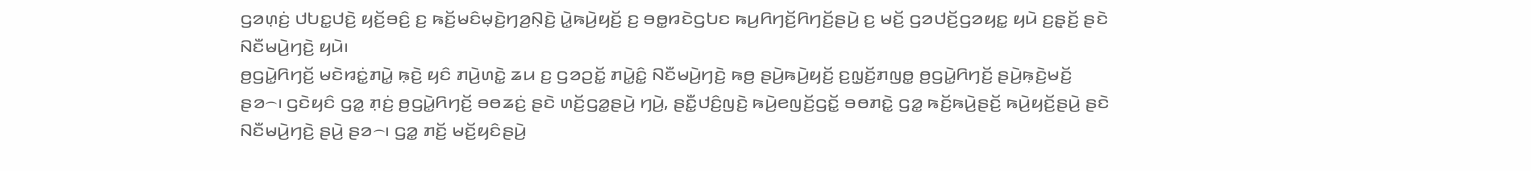ꤞꤤꤛ꤫ꤢꤦ꤬ ꤓꤝꤢ꤭ꤓꤢꤧ꤬ ꤟꤢꤩ꤬ꤋꤢꤨ꤬ ꤢ꤬ ꤒꤢꤩ꤬ꤗꤢꤨꤗ꤫ꤢꤧ꤬ꤚꤤ꤬ꤡ꤫ꤢꤧ꤬ ꤣꤧ꤭ꤒꤣꤧ꤬ꤟꤢꤩ꤬ ꤢ꤬ ꤋꤥ꤭ꤙꤢꤧꤞꤝꤢ ꤒꤣ꤬ꤖꤚꤢꤩ꤬ꤖꤚꤢꤩ꤬ꤔꤣꤧ꤬ ꤢ꤬ ꤗꤢꤩ꤬ ꤞꤤꤓꤢꤩ꤬ꤞꤤꤟꤢ꤭ ꤟꤣꤧ ꤢ꤬ꤔ꤫ꤢꤩ꤬ ꤔꤢꤧ ꤡꤢꤪꤗꤣꤧ꤬ꤚꤢꤧ꤬ ꤟꤣꤧ꤯
ꤥ꤬ꤞꤣꤧ꤭ꤖꤚꤢꤩ꤬ ꤗꤢꤧꤙꤢꤦ꤭ꤊꤣꤧ꤭ ꤒ꤫ꤢꤧ꤬ ꤟꤢꤨ ꤊꤣꤧ꤬ꤛꤢꤧ꤭ ꤘꤣ ꤢ꤬ ꤞꤤꤑꤢꤩ꤭ ꤊꤣꤧ꤭ꤢꤨ꤭ ꤡꤢꤪꤗꤣꤧ꤬ꤚꤢꤧ꤬ ꤒꤥ꤬ ꤔꤣꤧ꤬ꤒꤣꤧ꤬ꤟꤢꤩ꤬ ꤢ꤬ꤜ꤫ꤢꤩ꤬ꤊꤜꤥ꤭ ꤥ꤬ꤞꤣꤧ꤭ꤖꤚꤢꤩ꤬ ꤔꤣꤧ꤬ꤒ꤫ꤢꤧ꤬ꤗꤢꤩ꤬ ꤔꤤ꤮꤯ ꤞꤢꤧꤟꤢꤨ ꤞꤤ꤭ ꤊ꤫ꤢꤦ꤬ ꤥ꤬ꤞꤣꤧ꤭ꤖꤚꤢꤩ꤬ ꤋꤥꤘꤢꤦ꤬ ꤔꤢꤧ ꤛꤢꤩ꤬ꤞꤤ꤭ꤔꤣꤧ꤬ ꤚꤣꤧ꤬, ꤔꤢꤪ꤭ꤓꤢꤨ꤬ꤜꤢꤧ꤬ ꤒꤣꤧ꤬ꤕꤜꤢꤩ꤬ꤞꤢꤩ꤭ ꤋꤥꤊꤢꤧ꤭ ꤞꤤ꤭ ꤒꤢꤩ꤬ꤒꤣꤧ꤬ꤔꤢꤩ꤬ ꤒꤣꤧ꤬ꤟꤢꤩ꤬ꤔꤣꤧ꤬ ꤔꤢꤧ ꤡꤢꤪꤗꤣꤧ꤬ꤚꤢꤧ꤬ ꤔꤣꤧ꤬ ꤔꤤ꤮꤯ ꤞꤤ꤭ ꤊꤢꤩ꤬ ꤗꤢꤩ꤬ꤟꤢꤨꤔꤣꤧ꤬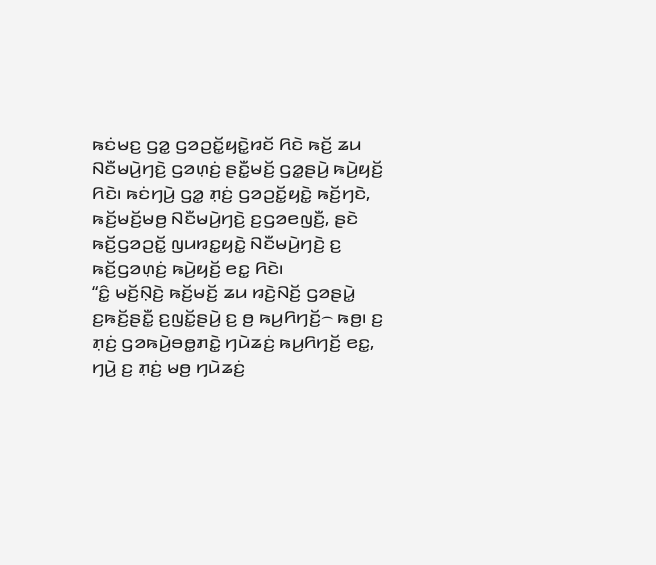ꤒꤢꤦꤗꤢ꤬ ꤞꤤ꤭ ꤞꤤꤑꤢꤩ꤭ꤟꤢꤧ꤭ꤙꤢꤩ ꤖꤢꤧ ꤒꤢꤩ꤬ ꤘꤣ ꤡꤢꤪꤗꤣꤧ꤬ꤚꤢꤧ꤬ ꤞꤤꤛ꤫ꤢꤦ꤬ ꤔꤢꤪ꤭ꤗꤢꤩ꤬ ꤞꤤ꤭ꤔꤣꤧ꤬ ꤒꤣꤧ꤬ꤟꤢꤩ꤬ ꤖꤢꤧ꤯ ꤒꤢꤦꤚꤣꤧ꤬ ꤞꤤ꤭ ꤊ꤫ꤢꤦ꤬ ꤞꤤꤑꤢꤩ꤭ꤟꤢꤧ꤭ ꤒꤢꤩ꤬ꤚꤢꤧ, ꤒꤢꤩ꤬ꤗꤢꤩ꤬ꤗꤥ꤬ ꤡꤢꤪꤗꤣꤧ꤬ꤚꤢꤧ꤬ ꤢ꤬ꤞꤤꤕꤜꤢꤪ꤬, ꤔꤢꤧ ꤒꤢꤩ꤬ꤞꤤꤑꤢꤩ꤭ ꤜꤣꤙꤢ꤭ꤟꤢꤧ꤭ ꤡꤢꤪꤗꤣꤧ꤬ꤚꤢꤧ꤬ ꤢ꤬ ꤒꤢꤩ꤬ꤞꤤꤛ꤫ꤢꤦ꤬ ꤒꤣꤧ꤬ꤟꤢꤩ꤬ ꤕꤢ꤭ ꤖꤢꤧ꤯
“ꤢꤨ꤭ ꤗꤢꤩ꤬ꤡ꤫ꤢꤧ꤬ ꤒꤢꤩ꤬ꤗꤢꤩ꤬ ꤘꤣ ꤙꤢꤧ꤬ꤡꤢꤩ꤬ ꤞꤤꤔꤣꤧ꤭ ꤢ꤬ꤒꤢꤩ꤬ꤔꤢꤪ꤭ ꤢ꤬ꤜꤢꤩ꤭ꤔꤣꤧ꤬ ꤢ꤬ ꤥ꤬ ꤒꤣ꤬ꤖꤚꤢꤩ꤬꤮ ꤒꤥ꤬꤯ ꤢ꤬ ꤊ꤫ꤢꤦ꤬ ꤞꤤꤒꤣꤧ꤬ꤋꤥ꤭ꤊꤢꤧ꤭ ꤚꤣꤧꤘꤢꤦ꤬ ꤒꤣ꤬ꤖꤚꤢꤩ꤬ ꤕꤢ꤭, ꤚꤣꤧ꤬ ꤢ꤬ ꤊ꤫ꤢꤦ꤬ ꤗꤥ꤬ ꤚꤣꤧꤘꤢꤦ꤬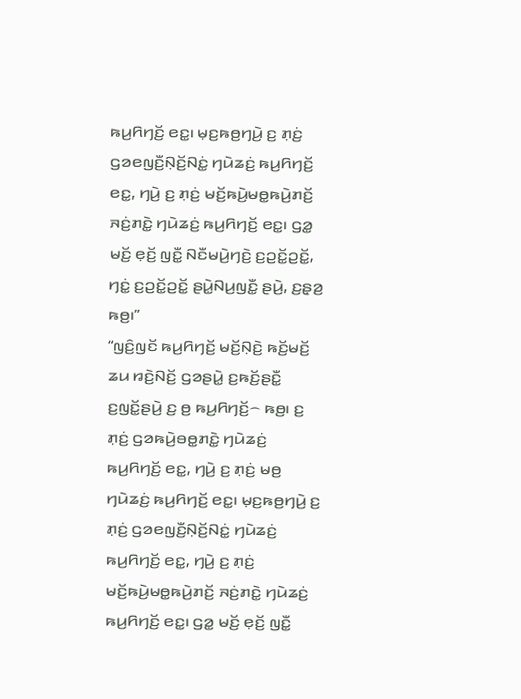ꤒꤣ꤬ꤖꤚꤢꤩ꤬ ꤕꤢ꤭꤯ ꤗ꤫ꤢ꤬ꤒꤥ꤬ꤚꤣꤧ꤬ ꤢ꤬ ꤊ꤫ꤢꤦ꤬ ꤞꤤꤕꤜꤢꤪ꤬ꤡ꤫ꤢꤩ꤬ꤡꤢꤦ꤭ ꤚꤣꤧꤘꤢꤦ꤬ ꤒꤣ꤬ꤖꤚꤢꤩ꤬ ꤕꤢ꤭, ꤚꤣꤧ꤬ ꤢ꤬ ꤊ꤫ꤢꤦ꤬ ꤗꤢꤩ꤬ꤒꤣꤧ꤬ꤗꤥ꤭ꤒꤣꤧ꤬ꤊꤢꤩ꤬ ꤏꤢꤦ꤬ꤊꤢꤧ꤭ ꤚꤣꤧꤘꤢꤦ꤬ ꤒꤣ꤬ꤖꤚꤢꤩ꤬ ꤕꤢ꤭꤯ ꤞꤤ꤭ ꤗꤢꤩ꤬ ꤕ꤫ꤢꤩ꤬ ꤜꤢꤪ꤭ ꤡꤢꤪꤗꤣꤧ꤬ꤚꤢꤧ꤬ ꤢ꤬ꤑꤢꤩ꤭ꤑꤢꤩ꤭, ꤚꤢꤦ꤭ ꤢ꤬ꤑꤢꤩ꤭ꤑꤢꤩ꤭ ꤔꤣꤧ꤭ꤡꤣ꤬ꤜꤢꤪ꤭ ꤔꤣꤧ꤬, ꤢ꤬ꤔ꤫ꤤ꤬ ꤒꤥ꤬꤯”
“ꤜꤢꤨ꤬ꤜꤢꤩ ꤒꤣ꤬ꤖꤚꤢꤩ꤬ ꤗꤢꤩ꤬ꤡ꤫ꤢꤧ꤬ ꤒꤢꤩ꤬ꤗꤢꤩ꤬ ꤘꤣ ꤙꤢꤧ꤬ꤡꤢꤩ꤬ ꤞꤤꤔꤣꤧ꤭ ꤢ꤬ꤒꤢꤩ꤬ꤔꤢꤪ꤭ ꤢ꤬ꤜꤢꤩ꤭ꤔꤣꤧ꤬ ꤢ꤬ ꤥ꤬ ꤒꤣ꤬ꤖꤚꤢꤩ꤬꤮ ꤒꤥ꤬꤯ ꤢ꤬ ꤊ꤫ꤢꤦ꤬ ꤞꤤꤒꤣꤧ꤬ꤋꤥ꤭ꤊꤢꤧ꤭ ꤚꤣꤧꤘꤢꤦ꤬ ꤒꤣ꤬ꤖꤚꤢꤩ꤬ ꤕꤢ꤭, ꤚꤣꤧ꤬ ꤢ꤬ ꤊ꤫ꤢꤦ꤬ ꤗꤥ꤬ ꤚꤣꤧꤘꤢꤦ꤬ ꤒꤣ꤬ꤖꤚꤢꤩ꤬ ꤕꤢ꤭꤯ ꤗ꤫ꤢ꤬ꤒꤥ꤬ꤚꤣꤧ꤬ ꤢ꤬ ꤊ꤫ꤢꤦ꤬ ꤞꤤꤕꤜꤢꤪ꤬ꤡ꤫ꤢꤩ꤬ꤡꤢꤦ꤭ ꤚꤣꤧꤘꤢꤦ꤬ ꤒꤣ꤬ꤖꤚꤢꤩ꤬ ꤕꤢ꤭, ꤚꤣꤧ꤬ ꤢ꤬ ꤊ꤫ꤢꤦ꤬ ꤗꤢꤩ꤬ꤒꤣꤧ꤬ꤗꤥ꤭ꤒꤣꤧ꤬ꤊꤢꤩ꤬ ꤏꤢꤦ꤬ꤊꤢꤧ꤭ ꤚꤣꤧꤘꤢꤦ꤬ ꤒꤣ꤬ꤖꤚꤢꤩ꤬ ꤕꤢ꤭꤯ ꤞꤤ꤭ ꤗꤢꤩ꤬ ꤕ꤫ꤢꤩ꤬ ꤜꤢꤪ꤭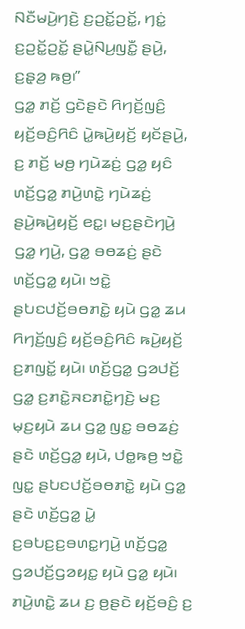ꤡꤢꤪꤗꤣꤧ꤬ꤚꤢꤧ꤬ ꤢ꤬ꤑꤢꤩ꤭ꤑꤢꤩ꤭, ꤚꤢꤦ꤭ ꤢ꤬ꤑꤢꤩ꤭ꤑꤢꤩ꤭ ꤔꤣꤧ꤭ꤡꤣ꤬ꤜꤢꤪ꤭ ꤔꤣꤧ꤬, ꤢ꤬ꤔ꤫ꤤ꤬ ꤒꤥ꤬꤯”
ꤞꤤ꤭ ꤊꤢꤩ꤬ ꤞꤢꤧꤔꤢꤧ ꤖꤚꤢꤩ꤬ꤜꤢꤨ꤬ ꤟꤢꤩ꤬ꤋꤢꤨ꤬ꤖꤢꤨ ꤣꤧ꤭ꤒꤣꤧ꤬ꤟꤢꤩ꤬ ꤟꤢꤩꤔꤣꤧ꤬, ꤢ꤬ ꤊꤢꤩ꤬ ꤗꤥ꤬ ꤚꤣꤧꤘꤢꤦ꤬ ꤞꤤ꤭ ꤟꤢꤨ ꤛꤢꤩ꤬ꤞꤤ꤭ ꤊꤣꤧ꤬ꤛꤢꤧ꤭ ꤚꤣꤧꤘꤢꤦ꤬ ꤔꤣꤧ꤬ꤒꤣꤧ꤬ꤟꤢꤩ꤬ ꤕꤢ꤭꤯ ꤗꤢ꤬ꤔꤢꤧꤚꤣꤧ꤬ ꤞꤤ꤭ ꤚꤣꤧ꤬, ꤞꤤ꤭ ꤋꤥꤘꤢꤦ꤬ ꤔꤢꤧ ꤛꤢꤩ꤬ꤞꤤ꤭ ꤟꤣꤧ꤯ ꤠꤢꤧ꤭ ꤔꤝꤢꤓꤢꤩ꤬ꤋꤥꤊꤢꤧ꤭ ꤟꤣꤧ ꤞꤤ꤭ ꤘꤣ ꤖꤚꤢꤩ꤬ꤜꤢꤨ꤬ ꤟꤢꤩ꤬ꤋꤢꤨ꤬ꤖꤢꤨ ꤒꤣꤧ꤬ꤟꤢꤩ꤬ ꤢ꤬ꤊꤜꤢꤩ꤭ ꤟꤣꤧ꤯ ꤛꤢꤩ꤬ꤞꤤ꤭ ꤞꤤꤓꤢꤩ꤬ ꤞꤤ꤭ ꤢ꤬ꤊꤢꤧ꤭ꤏꤢꤊꤢꤧ꤭ꤚꤢꤧ꤬ ꤗꤢ꤬ ꤗ꤫ꤢ꤬ꤟꤣꤧ ꤘꤣ ꤞꤤ꤭ ꤜꤢ꤭ ꤋꤥꤘꤢꤦ꤬ ꤔꤢꤧ ꤛꤢꤩ꤬ꤞꤤ꤭ ꤟꤣꤧ, ꤓꤥ꤭ꤒꤥ꤬ ꤠꤢꤧ꤭ ꤜꤢ꤭ ꤔꤝꤢꤓꤢꤩ꤬ꤋꤥꤊꤢꤧ꤭ ꤟꤣꤧ ꤞꤤ꤭ ꤔꤢꤧ ꤛꤢꤩ꤬ꤞꤤ꤭ ꤣꤧ꤭ ꤢ꤬ꤋꤝꤢ꤬ꤢ꤬ꤋꤛꤢ꤭ꤚꤣꤧ꤬ ꤛꤢꤩ꤬ꤞꤤ꤭ ꤞꤤꤓꤢꤩ꤬ꤞꤤꤟꤢ꤭ ꤟꤣꤧ ꤞꤤ꤭ ꤟꤣꤧ꤯
ꤊꤣꤧ꤬ꤛꤢꤧ꤭ ꤘꤣ ꤢ꤬ ꤥ꤬ꤔꤢꤧ ꤟꤢꤩ꤬ꤋꤢꤨ꤬ ꤢ꤬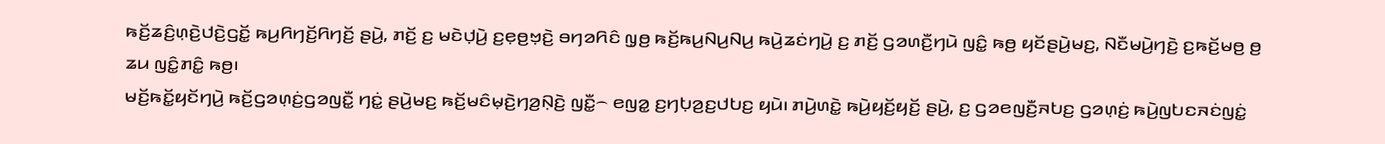ꤒꤢꤩ꤬ꤘꤢꤨ꤬ꤛ꤫ꤢꤧ꤬ꤓꤢꤧ꤬ꤞꤢꤩ꤭ ꤒꤣ꤬ꤖꤚꤢꤩ꤬ꤖꤚꤢꤩ꤬ ꤔꤣꤧ꤬, ꤊꤢꤩ꤬ ꤢ꤬ ꤗꤢꤧꤓ꤫ꤣꤧ꤬ ꤢ꤬ꤕ꤫ꤥ꤬ꤠ꤫ꤢꤧ꤬ ꤋꤚꤤꤖꤢꤨ ꤜ꤫ꤥ꤬ ꤒꤢꤩ꤬ꤒꤣ꤬ꤡꤣ꤬ꤡꤣ꤬ ꤒꤣꤧ꤬ꤘꤢꤦꤚꤣꤧ꤬ ꤢ꤬ ꤊꤢꤩ꤬ ꤞꤤꤛꤢꤪ꤬ꤚꤣꤧ ꤜꤢꤨ꤭ ꤒꤥ꤬ ꤟꤢꤩꤔꤣꤧ꤬ꤗꤢ꤬, ꤡꤢꤪꤗꤣꤧ꤬ꤚꤢꤧ꤬ ꤢ꤬ꤒꤢꤩ꤬ꤗꤥ꤬ ꤥ꤬ ꤘꤣ ꤜꤢꤨ꤭ꤊꤢꤨ꤭ ꤒꤥ꤬꤯
ꤗꤢꤩ꤬ꤒꤢꤩ꤭ꤟꤢꤩꤚꤣꤧ꤬ ꤒꤢꤩ꤬ꤞꤤꤛ꤫ꤢꤦ꤬ꤞꤤꤜꤢꤪ꤭ ꤚꤢꤦ꤭ ꤔꤣꤧ꤬ꤗꤢ꤬ ꤒꤢꤩ꤬ꤗꤢꤨꤗ꤫ꤢꤧ꤬ꤚꤤ꤬ꤡ꤫ꤢꤧ꤬ ꤜꤢꤪ꤭꤮ ꤕꤜꤤ꤭ ꤢ꤬ꤚꤝ꤫ꤤ꤬ꤢ꤬ꤓꤝꤢ꤬ ꤟꤣꤧ꤯ ꤊꤣꤧ꤬ꤛꤢꤧ꤭ ꤒꤣꤧ꤬ꤟꤢꤩ꤬ꤟꤢꤩ꤬ ꤔꤣꤧ꤬, ꤢ꤬ ꤞꤤꤕꤜꤢꤪ꤬ꤏꤝꤢ꤬ ꤞꤤꤛ꤫ꤢꤦ꤬ ꤒꤣꤧ꤬ꤜꤝꤢꤏꤢꤦꤜꤢꤦ꤭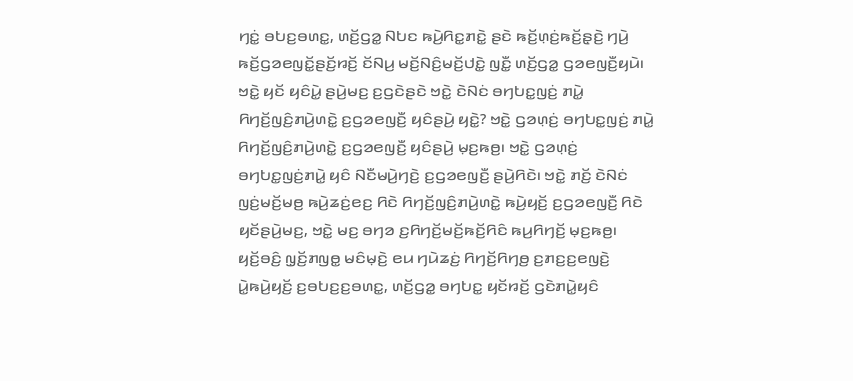ꤚꤢꤦ꤭ ꤋꤝꤢ꤬ꤋꤛꤢ꤭, ꤛꤢꤩ꤬ꤞꤤ꤭ ꤡꤝꤢ ꤒꤣꤧ꤬ꤖꤢ꤭ꤊꤢꤧ꤭ ꤔꤢꤧ ꤒꤢꤩ꤬ꤛ꤫ꤢꤦ꤬ꤒꤢꤩ꤬ꤔ꤫ꤢꤧ꤬ ꤚꤣꤧ꤬ ꤒꤢꤩ꤬ꤞꤤꤕꤜꤢꤩ꤭ꤔꤢꤩ꤬ꤙꤢꤩ꤬ ꤢꤩꤡꤣ꤬ ꤗꤢꤩ꤬ꤡꤢꤨ꤬ꤗꤢꤩ꤬ꤓꤢꤧ꤭ ꤜꤢꤪ꤭ ꤛꤢꤩ꤬ꤞꤤ꤭ ꤞꤤꤕꤜꤢꤪ꤬ꤟꤣꤧ꤯
ꤠꤢꤧ꤭ ꤟꤢꤩ ꤟꤢꤨꤣꤧ꤭ ꤔꤣꤧ꤬ꤗꤢ꤬ ꤢ꤬ꤞꤢꤧꤔꤢꤧ ꤠꤢꤧ꤭ ꤢꤧꤡꤢꤦ ꤋꤚꤝꤢ꤭ꤜꤢꤦ꤬ ꤊꤣꤧ꤭ ꤖꤚꤢꤩ꤬ꤜꤢꤨ꤬ꤊꤣꤧ꤬ꤛꤢꤧ꤭ ꤢ꤬ꤞꤤꤕꤜꤢꤪ꤬ ꤟꤢꤨꤔꤣꤧ꤬ ꤟꤢꤧ꤭? ꤠꤢꤧ꤭ ꤞꤤꤛ꤫ꤢꤦ꤬ ꤋꤚꤝꤢ꤭ꤜꤢꤦ꤬ ꤊꤣꤧ꤭ ꤖꤚꤢꤩ꤬ꤜꤢꤨ꤬ꤊꤣꤧ꤬ꤛꤢꤧ꤭ ꤢ꤬ꤞꤤꤕꤜꤢꤪ꤬ ꤟꤢꤨꤔꤣꤧ꤬ ꤗ꤫ꤢ꤬ꤒꤥ꤬꤯ ꤠꤢꤧ꤭ ꤞꤤꤛ꤫ꤢꤦ꤬ ꤋꤚꤝꤢ꤭ꤜꤢꤦ꤬ꤊꤣꤧ꤭ ꤟꤢꤨ ꤡꤢꤪꤗꤣꤧ꤬ꤚꤢꤧ꤬ ꤢ꤬ꤞꤤꤕꤜꤢꤪ꤬ ꤔꤣꤧ꤬ꤖꤢꤧ꤯ ꤠꤢꤧ꤭ ꤊꤢꤩ꤬ ꤢꤧꤡꤢꤦ ꤜꤢꤦ꤬ꤗꤢꤩ꤬ꤗꤥ꤬ ꤒꤣꤧ꤬ꤘꤢꤦ꤬ꤕꤢ꤬ ꤖꤢꤧ ꤖꤚꤢꤩ꤬ꤜꤢꤨ꤬ꤊꤣꤧ꤬ꤛꤢꤧ꤭ ꤒꤣꤧ꤬ꤟꤢꤩ꤬ ꤢ꤬ꤞꤤꤕꤜꤢꤪ꤬ ꤖꤢꤧ ꤟꤢꤩꤔꤣꤧ꤬ꤗꤢ꤬, ꤠꤢꤧ꤭ ꤗꤢ꤬ ꤋꤚꤤ ꤢ꤬ꤖꤚꤢꤩ꤬ꤗꤢꤩ꤬ꤒꤢꤩ꤬ꤖꤢꤨ ꤒꤣ꤬ꤖꤚꤢꤩ꤬ ꤗ꤫ꤢ꤬ꤒꤥ꤬꤯
ꤟꤢꤩ꤬ꤋꤢꤨ꤬ ꤜ꤫ꤢꤩ꤬ꤊꤜꤥ꤭ ꤗꤢꤨꤗ꤫ꤢꤧ꤬ ꤕꤣ ꤚꤣꤧꤘꤢꤦ꤬ ꤖꤚꤢꤩ꤬ꤖꤚꤥ꤬ ꤢ꤬ꤊꤢ꤬ꤢ꤬ꤕꤜꤢꤧ꤬ ꤣꤧ꤭ꤒꤣꤧ꤬ꤟꤢꤩ꤬ ꤢ꤬ꤋꤝꤢ꤬ꤢ꤬ꤋꤛꤢ꤭, ꤛꤢꤩ꤬ꤞꤤ꤭ ꤋꤚꤝꤢ꤭ ꤟꤢꤩꤙꤢꤩ꤬ ꤞꤢꤧꤊꤣꤧ꤭ꤟꤢꤨ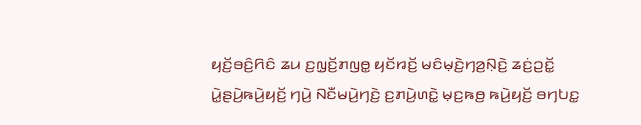ꤟꤢꤩ꤬ꤋꤢꤨ꤬ꤖꤢꤨ ꤘꤣ ꤢ꤬ꤜ꤫ꤢꤩ꤬ꤊꤜꤥ꤭ ꤟꤢꤩꤙꤢꤩ꤬ ꤗꤢꤨꤗ꤫ꤢꤧ꤬ꤚꤤ꤬ꤡ꤫ꤢꤧ꤬ ꤘꤢꤦ꤬ꤑꤢꤩ꤭ ꤣꤧ꤭ꤔꤣꤧ꤬ꤒꤣꤧ꤬ꤟꤢꤩ꤬ ꤚꤣꤧ꤬ ꤡꤢꤪꤗꤣꤧ꤬ꤚꤢꤧ꤬ ꤢ꤬ꤊꤣꤧ꤬ꤛꤢꤧ꤭ ꤗ꤫ꤢ꤬ꤒꤥ꤬ ꤒꤣꤧ꤬ꤟꤢꤩ꤬ ꤋꤚꤝꤢ꤭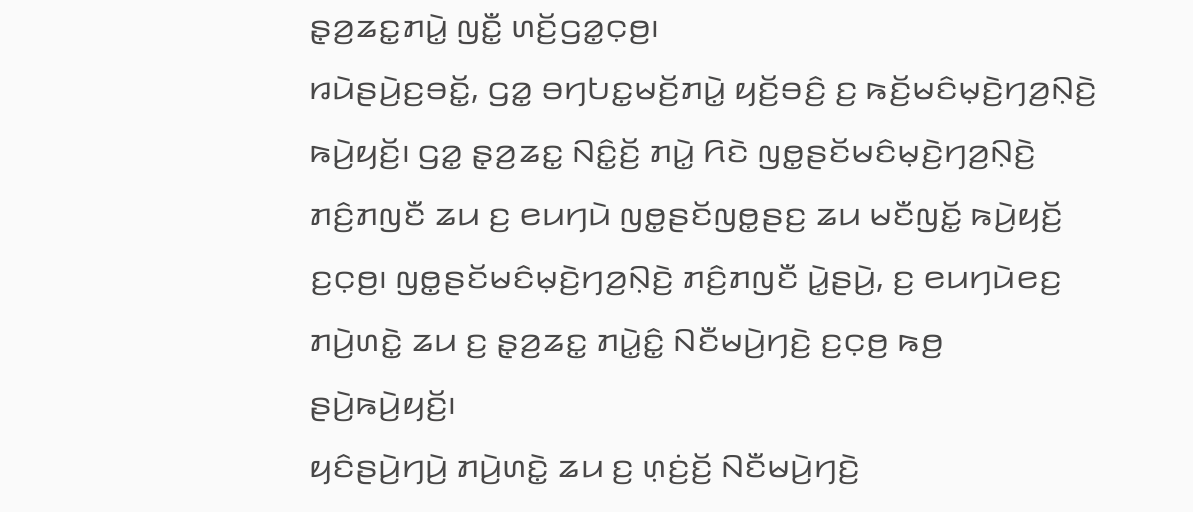ꤔ꤫ꤤ꤬ꤘꤢ꤭ꤊꤣꤧ꤭ ꤜꤢꤪ꤭ ꤛꤢꤩ꤬ꤞꤤ꤭ꤍ꤫ꤥ꤬꤯
ꤙꤣꤧꤔꤣꤧ꤬ꤢ꤬ꤋꤢꤩ꤭, ꤞꤤ꤭ ꤋꤚꤝꤢ꤭ꤗꤢꤩ꤬ꤊꤣꤧ꤭ ꤟꤢꤩ꤬ꤋꤢꤨ꤬ ꤢ꤬ ꤒꤢꤩ꤬ꤗꤢꤨꤗ꤫ꤢꤧ꤬ꤚꤤ꤬ꤡ꤫ꤢꤧ꤬ ꤒꤣꤧ꤬ꤟꤢꤩ꤬꤯ ꤞꤤ꤭ ꤔ꤫ꤤ꤬ꤘꤢ꤭ ꤡꤢꤨ꤭ꤢꤩ꤬ ꤊꤣꤧ꤭ ꤖꤢꤧ ꤜꤥ꤭ꤔꤢꤩꤗꤢꤨꤗ꤫ꤢꤧ꤬ꤚꤤ꤬ꤡ꤫ꤢꤧ꤬ ꤊꤢꤨ꤬ꤊꤜꤢꤪ ꤘꤣ ꤢ꤬ ꤕꤣꤚꤣꤧ ꤜꤥ꤭ꤔꤢꤩꤜꤥ꤭ꤔꤢ꤬ ꤘꤣ ꤗꤢꤪꤜꤢꤩ꤭ ꤒꤣꤧ꤬ꤟꤢꤩ꤬ ꤢ꤬ꤍ꤫ꤥ꤬꤯ ꤜꤥ꤭ꤔꤢꤩꤗꤢꤨꤗ꤫ꤢꤧ꤬ꤚꤤ꤬ꤡ꤫ꤢꤧ꤬ ꤊꤢꤨ꤬ꤊꤜꤢꤪ ꤣꤧ꤭ꤔꤣꤧ꤬, ꤢ꤬ ꤕꤣꤚꤣꤧꤕꤢ꤬ ꤊꤣꤧ꤬ꤛꤢꤧ꤭ ꤘꤣ ꤢ꤬ ꤔ꤫ꤤ꤬ꤘꤢ꤭ ꤊꤣꤧ꤭ꤢꤨ꤭ ꤡꤢꤪꤗꤣꤧ꤬ꤚꤢꤧ꤬ ꤢ꤬ꤍ꤫ꤥ꤬ ꤒꤥ꤬ ꤔꤣꤧ꤬ꤒꤣꤧ꤬ꤟꤢꤩ꤬꤯
ꤟꤢꤨꤔꤣꤧ꤬ꤚꤣꤧ꤬ ꤊꤣꤧ꤬ꤛꤢꤧ꤭ ꤘꤣ ꤢ꤬ ꤛ꤫ꤢꤦ꤬ꤢꤩ꤬ ꤡꤢꤪꤗꤣꤧ꤬ꤚꤢꤧ꤬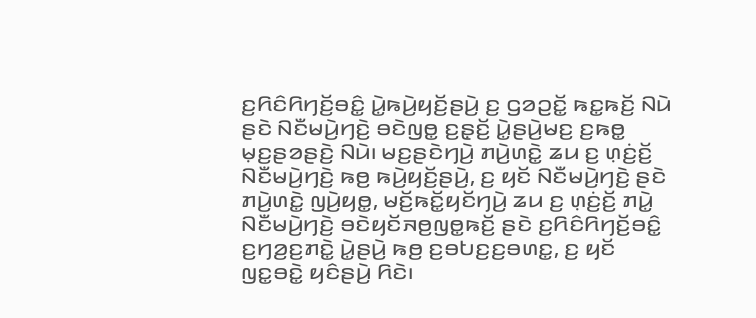ꤢ꤬ꤖꤢꤨꤖꤚꤢꤩ꤬ꤋꤢꤨ꤭ ꤣꤧ꤭ꤒꤣꤧ꤬ꤟꤢꤩ꤬ꤔꤣꤧ꤬ ꤢ꤬ ꤞꤤꤑꤢꤩ꤭ ꤒꤢ꤭ꤒꤢꤩ꤬ ꤡꤣꤧ ꤔꤢꤧ ꤡꤢꤪꤗꤣꤧ꤬ꤚꤢꤧ꤬ ꤋꤢꤧꤜꤥ꤭ ꤢ꤬ꤔ꤫ꤢꤩ꤬ ꤣꤧ꤭ꤔꤣꤧ꤬ꤗꤢ꤬ ꤢ꤬ꤒꤥ꤭ ꤗ꤫ꤢ꤬ꤔꤤꤔꤢꤧ꤬ ꤡꤣꤧ꤯ ꤗꤢ꤬ꤔꤢꤧꤚꤣꤧ꤬ ꤊꤣꤧ꤬ꤛꤢꤧ꤭ ꤘꤣ ꤢ꤬ ꤛ꤫ꤢꤦ꤬ꤢꤩ꤬ ꤡꤢꤪꤗꤣꤧ꤬ꤚꤢꤧ꤬ ꤒꤥ꤬ ꤒꤣꤧ꤬ꤟꤢꤩ꤬ꤔꤣꤧ꤬, ꤢ꤬ ꤟꤢꤩ ꤡꤢꤪꤗꤣꤧ꤬ꤚꤢꤧ꤬ ꤔꤢꤧ ꤊꤣꤧ꤬ꤛꤢꤧ꤭ ꤜꤣꤧ꤬ꤟꤥ꤭, ꤗꤢꤩ꤬ꤒꤢꤩ꤭ꤟꤢꤩꤚꤣꤧ꤬ ꤘꤣ ꤢ꤬ ꤛ꤫ꤢꤦ꤬ꤢꤩ꤬ ꤊꤣꤧ꤭ ꤡꤢꤪꤗꤣꤧ꤬ꤚꤢꤧ꤬ ꤋꤢꤧꤟꤢꤩꤏꤥ꤬ꤜꤥ꤭ꤒꤢꤩ꤬ ꤔꤢꤧ ꤢ꤬ꤖꤢꤨꤖꤚꤢꤩ꤬ꤋꤢꤨ꤭ ꤢ꤬ꤚꤤ꤬ꤢ꤬ꤊꤢꤧ꤭ ꤣꤧ꤭ꤔꤣꤧ꤬ ꤒꤥ꤬ ꤢ꤬ꤋꤝꤢ꤬ꤢ꤬ꤋꤛꤢ꤭, ꤢ꤬ ꤟꤢꤩ ꤜꤢ꤭ꤋꤢꤧ꤭ ꤟꤢꤨꤔꤣꤧ꤬ ꤖꤢꤧ꤯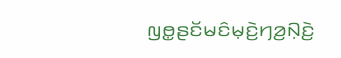ꤜꤥ꤭ꤔꤢꤩꤗꤢꤨꤗ꤫ꤢꤧ꤬ꤚꤤ꤬ꤡ꤫ꤢꤧ꤬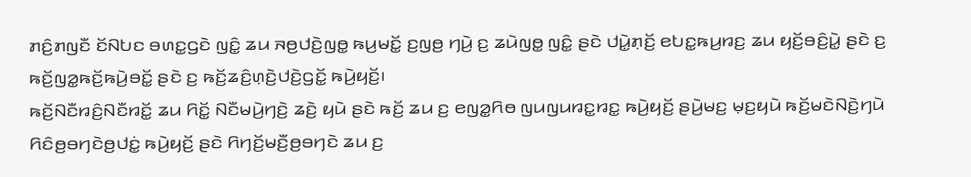ꤊꤢꤨ꤬ꤊꤜꤢꤪ ꤢꤩꤡꤝꤢ ꤋꤛꤢ꤭ꤞꤢꤧ ꤜꤢꤨ꤭ ꤘꤣ ꤏꤥ꤬ꤓꤢꤧ꤬ꤜꤥ꤭ ꤒꤣ꤬ꤗꤢꤩ꤭ ꤢ꤬ꤜꤥ꤬ ꤚꤣꤧ꤬ ꤢ꤬ ꤘꤣꤧꤜꤥ꤭ ꤜꤢꤨ꤭ ꤔꤢꤧ ꤓꤣꤧ꤭ꤊ꤫ꤢꤩ꤬ ꤕꤝꤢ꤭ꤒꤣ꤬ꤙꤢ꤬ ꤘꤣ ꤟꤢꤩ꤬ꤋꤢꤨ꤬ꤣꤧ꤭ ꤔꤢꤧ ꤢ꤬ ꤒꤢꤩ꤬ꤜꤤ꤭ꤒꤢꤩ꤬ꤒꤣꤧ꤬ꤋꤢꤩ꤭ ꤔꤢꤧ ꤢ꤬ ꤒꤢꤩ꤬ꤘꤢꤨ꤬ꤛ꤫ꤢꤧ꤬ꤓꤢꤧ꤬ꤞꤢꤩ꤭ ꤒꤣꤧ꤬ꤟꤢꤩ꤬꤯
ꤒꤢꤩ꤬ꤡꤢꤪꤙꤢꤨ꤬ꤡꤢꤪꤙꤢꤩ꤭ ꤘꤣ ꤖꤢꤩ꤭ ꤡꤢꤪꤗꤣꤧ꤬ꤚꤢꤧ꤬ ꤘꤢꤧ꤬ ꤟꤣꤧ ꤔꤢꤧ ꤒꤢꤩ꤬ ꤘꤣ ꤢ꤬ ꤕꤜꤤ꤭ꤖꤥ ꤜꤣꤜꤣꤙꤢ꤭ꤙꤢ꤭ ꤒꤣꤧ꤬ꤟꤢꤩ꤬ ꤔꤣꤧ꤬ꤗꤢ꤬ ꤗ꤫ꤢ꤬ꤟꤣꤧ ꤒꤢꤩ꤬ꤗꤢꤧꤡꤢꤧ꤬ꤚꤣꤧ ꤖꤢꤨꤥ꤬ꤋꤚꤢꤧꤥ꤬ꤓꤢꤦ꤭ ꤒꤣꤧ꤬ꤟꤢꤩ꤬ ꤔꤢꤧ ꤖꤚꤢꤩ꤬ꤗꤢꤪ꤬ꤥ꤬ꤋꤚꤢꤧ ꤘꤣ ꤢ꤬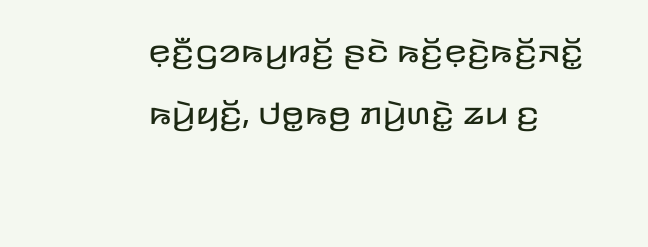ꤕ꤫ꤢꤪ꤬ꤞꤤꤒꤣ꤬ꤙꤢꤩ꤬ ꤔꤢꤧ ꤒꤢꤩ꤬ꤕ꤫ꤢꤧ꤬ꤒꤢꤩ꤬ꤏꤢꤩ꤭ ꤒꤣꤧ꤬ꤟꤢꤩ꤬, ꤓꤥ꤭ꤒꤥ꤬ ꤊꤣꤧ꤬ꤛꤢꤧ꤭ ꤘꤣ ꤢ꤬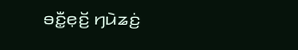ꤋꤢꤪ꤭ꤕ꤫ꤢꤩ꤬ ꤚꤣꤧꤘꤢꤦ꤬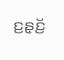ꤢ꤬ꤔ꤫ꤢꤩ꤬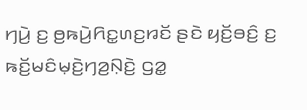ꤚꤣꤧ꤬ ꤢ꤬ ꤥ꤬ꤒꤣꤧ꤬ꤖꤢ꤭ꤛꤢ꤬ꤙꤢꤩ ꤔꤢꤧ ꤟꤢꤩ꤬ꤋꤢꤨ꤬ ꤢ꤬ ꤒꤢꤩ꤬ꤗꤢꤨꤗ꤫ꤢꤧ꤬ꤚꤤ꤬ꤡ꤫ꤢꤧ꤬ ꤞꤤ꤭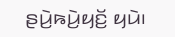ꤔꤣꤧ꤬ꤒꤣꤧ꤬ꤟꤢꤩ꤬ ꤟꤣꤧ꤯